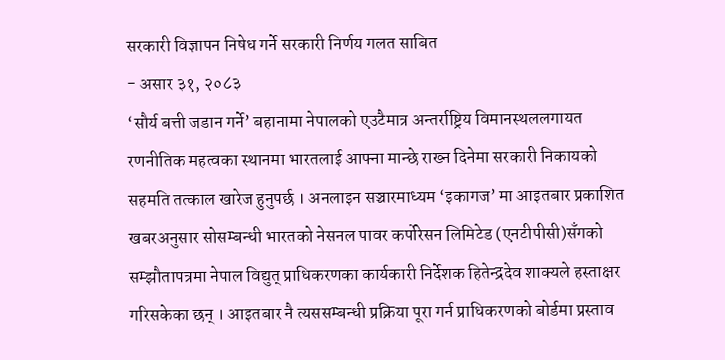सरकारी विज्ञापन निषेध गर्ने सरकारी निर्णय गलत साबित
- असार ३१, २०८३
‘सौर्य बत्ती जडान गर्ने’ बहानामा नेपालको एउटैमात्र अन्तर्राष्ट्रिय विमानस्थललगायत रणनीतिक महत्वका स्थानमा भारतलाई आफ्ना मान्छे राख्न दिनेमा सरकारी निकायको सहमति तत्काल खारेज हुनुपर्छ । अनलाइन सञ्चारमाध्यम ‘इकागज’ मा आइतबार प्रकाशित खबरअनुसार सोसम्बन्धी भारतको नेसनल पावर कर्पोरेसन लिमिटेड (एनटीपीसी)सँगको सम्झौतापत्रमा नेपाल विद्युत् प्राधिकरणका कार्यकारी निर्देशक हितेन्द्रदेव शाक्यले हस्ताक्षर गरिसकेका छन् । आइतबार नै त्यससम्बन्धी प्रक्रिया पूरा गर्न प्राधिकरणको बोर्डमा प्रस्ताव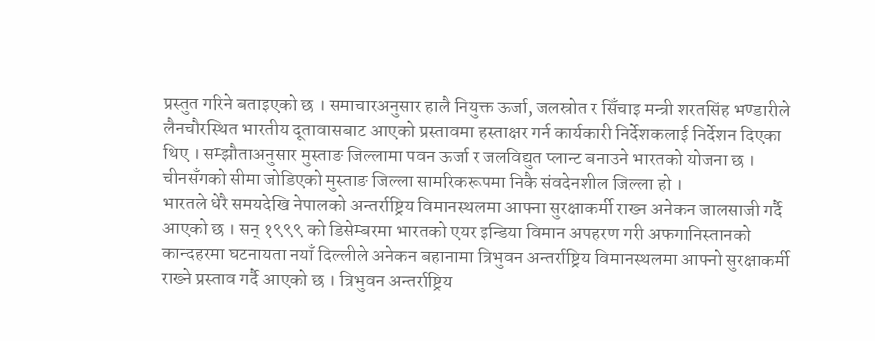प्रस्तुत गरिने बताइएको छ । समाचारअनुसार हालै नियुक्त ऊर्जा, जलस्रोत र सिँचाइ मन्त्री शरतसिंह भण्डारीले लैनचौरस्थित भारतीय दूतावासबाट आएको प्रस्तावमा हस्ताक्षर गर्न कार्यकारी निर्देशकलाई निर्देशन दिएका थिए । सम्झौताअनुसार मुस्ताङ जिल्लामा पवन ऊर्जा र जलविद्युत प्लान्ट बनाउने भारतको योजना छ । चीनसँगको सीमा जोडिएको मुस्ताङ जिल्ला सामरिकरूपमा निकै संवदेनशील जिल्ला हो ।
भारतले धेरै समयदेखि नेपालको अन्तर्राष्ट्रिय विमानस्थलमा आफ्ना सुरक्षाकर्मी राख्न अनेकन जालसाजी गर्दै आएको छ । सन् १९९९ को डिसेम्बरमा भारतको एयर इन्डिया विमान अपहरण गरी अफगानिस्तानको कान्दहरमा घटनायता नयाँ दिल्लीले अनेकन बहानामा त्रिभुवन अन्तर्राष्ट्रिय विमानस्थलमा आफ्नो सुरक्षाकर्मी राख्ने प्रस्ताव गर्दै आएको छ । त्रिभुवन अन्तर्राष्ट्रिय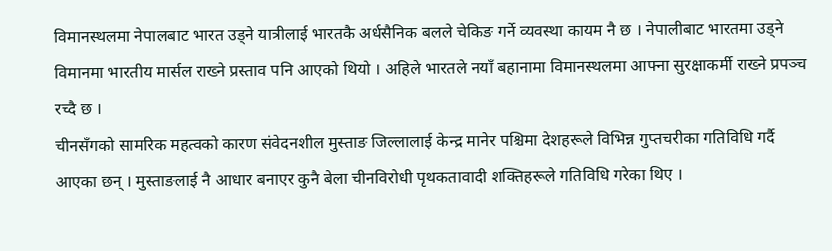विमानस्थलमा नेपालबाट भारत उड्ने यात्रीलाई भारतकै अर्धसैनिक बलले चेकिङ गर्ने व्यवस्था कायम नै छ । नेपालीबाट भारतमा उड्ने विमानमा भारतीय मार्सल राख्ने प्रस्ताव पनि आएको थियो । अहिले भारतले नयाँ बहानामा विमानस्थलमा आफ्ना सुरक्षाकर्मी राख्ने प्रपञ्च रच्दै छ ।
चीनसँगको सामरिक महत्वको कारण संवेदनशील मुस्ताङ जिल्लालाई केन्द्र मानेर पश्चिमा देशहरूले विभिन्न गुप्तचरीका गतिविधि गर्दै आएका छन् । मुस्ताङलाई नै आधार बनाएर कुनै बेला चीनविरोधी पृथकतावादी शक्तिहरूले गतिविधि गरेका थिए ।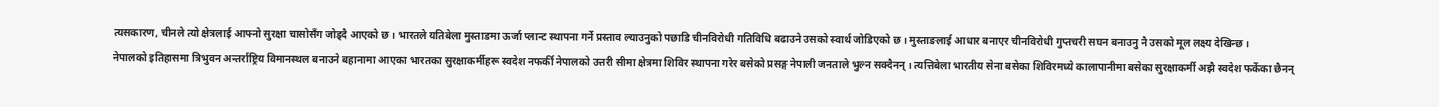त्यसकारण, चीनले त्यो क्षेत्रलाई आफ्नो सुरक्षा चासोसँग जोड्दै आएको छ । भारतले यतिबेला मुस्ताङमा ऊर्जा प्लान्ट स्थापना गर्ने प्रस्ताव ल्याउनुको पछाडि चीनविरोधी गतिविधि बढाउने उसको स्वार्थ जोडिएको छ । मुस्ताङलाई आधार बनाएर चीनविरोधी गुप्तचरी सघन बनाउनु नै उसको मूल लक्ष्य देखिन्छ ।
नेपालको इतिहासमा त्रिभुवन अन्तर्राष्ट्रिय विमानस्थल बनाउने बहानामा आएका भारतका सुरक्षाकर्मीहरू स्वदेश नफर्की नेपालको उत्तरी सीमा क्षेत्रमा शिविर स्थापना गरेर बसेको प्रसङ्ग नेपाली जनताले भुल्न सक्दैनन् । त्यत्तिबेला भारतीय सेना बसेका शिविरमध्ये कालापानीमा बसेका सुरक्षाकर्मी अझै स्वदेश फर्केका छैनन्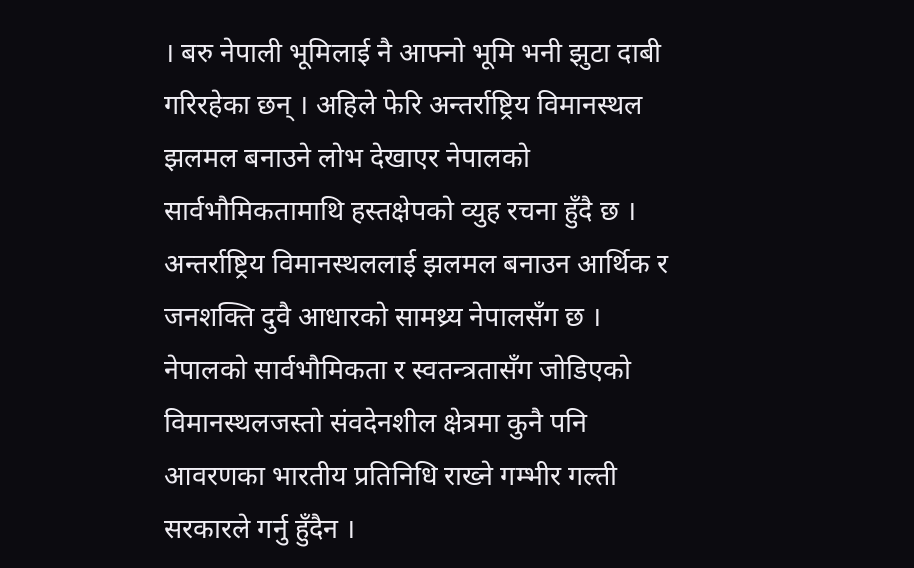। बरु नेपाली भूमिलाई नै आफ्नो भूमि भनी झुटा दाबी गरिरहेका छन् । अहिले फेरि अन्तर्राष्ट्रिय विमानस्थल झलमल बनाउने लोभ देखाएर नेपालको सार्वभौमिकतामाथि हस्तक्षेपको व्युह रचना हुँदै छ ।
अन्तर्राष्ट्रिय विमानस्थललाई झलमल बनाउन आर्थिक र जनशक्ति दुवै आधारको सामथ्र्य नेपालसँग छ । नेपालको सार्वभौमिकता र स्वतन्त्रतासँग जोडिएको विमानस्थलजस्तो संवदेनशील क्षेत्रमा कुनै पनि आवरणका भारतीय प्रतिनिधि राख्ने गम्भीर गल्ती सरकारले गर्नु हुँदैन ।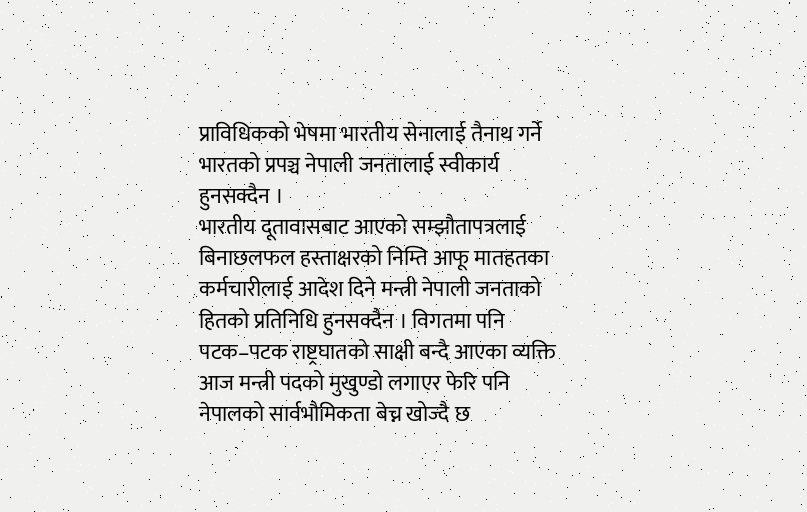प्राविधिकको भेषमा भारतीय सेनालाई तैनाथ गर्ने भारतको प्रपञ्च नेपाली जनतालाई स्वीकार्य हुनसक्दैन ।
भारतीय दूतावासबाट आएको सम्झौतापत्रलाई बिनाछलफल हस्ताक्षरको निम्ति आफू मातहतका कर्मचारीलाई आदेश दिने मन्त्री नेपाली जनताको हितको प्रतिनिधि हुनसक्दैन । विगतमा पनि पटक–पटक राष्ट्रघातको साक्षी बन्दै आएका व्यक्ति आज मन्त्री पदको मुखुण्डो लगाएर फेरि पनि नेपालको सार्वभौमिकता बेच्न खोज्दै छ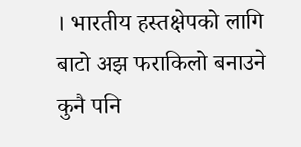। भारतीय हस्तक्षेपको लागि बाटो अझ फराकिलो बनाउने कुनै पनि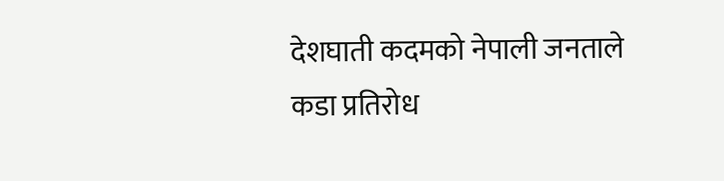देशघाती कदमको नेपाली जनताले कडा प्रतिरोध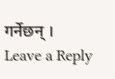गर्नेछन् ।
Leave a Reply